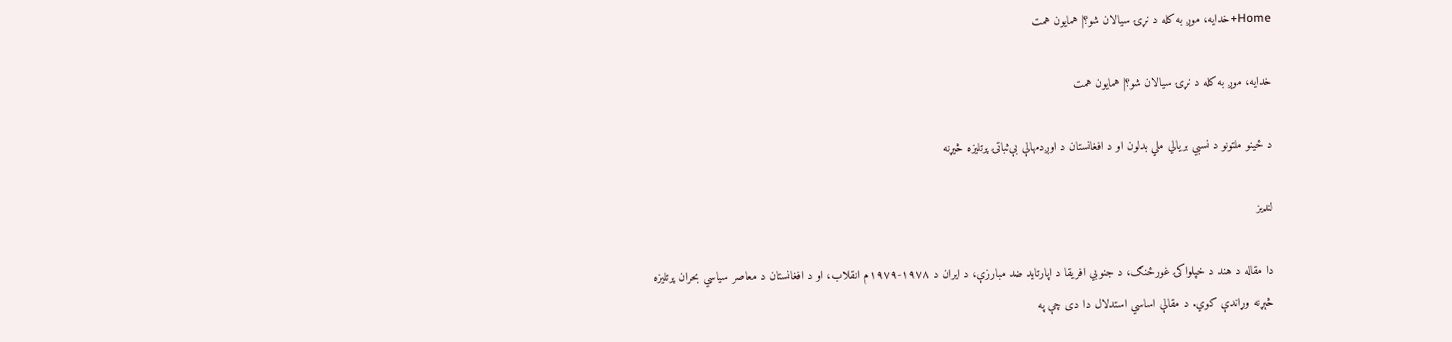Home+خدایه، موږ به کله د نړۍ سيالان شو؟| همایون همت

خدایه، موږ به کله د نړۍ سيالان شو؟| همایون همت

د ځينو ملتونو د نسبي بريالي ملي بدلون او د افغانستان د اوږدمهالې بې‌ثباتۍ پرتليزه څیړنه

لنډيز

دا مقاله د هند د خپلواکۍ غورځنګ، د جنوبي افريقا د اپارتايد ضد مبارزې، د ايران د ۱۹۷۸-۱۹۷۹م انقلاب، او د افغانستان د معاصر سياسي بحران پرتليزه څېړنه وړاندې کوي. د مقالې اساسي استدلال دا دی چې په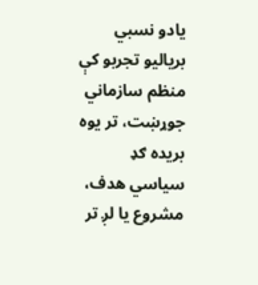يادو نسبي برياليو تجربو کې منظم سازماني جوړښت، تر يوه بريده ګډ سياسي هدف، مشروع يا لږ تر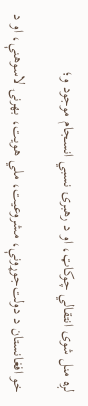لږه منل شوی انتقالي چوکاټ، او د رهبرۍ نسبي انسجام موجود و؛

خو افغانستان د دولت‌جوړونې، مشروعيت، ملي هويت، بهرنۍ لاسوهنې، او د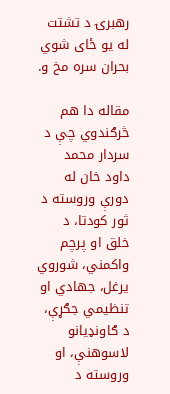رهبرۍ د تشتت له يو ځای شوي بحران سره مخ و.

مقاله دا هم څرګندوي چې د سردار محمد داود خان له دورې وروسته د ثور کودتا، د خلق او پرچم واکمني، شوروي يرغل، جهادي او تنظيمي جګړې، د ګاونډيانو لاسوهنې، او وروسته د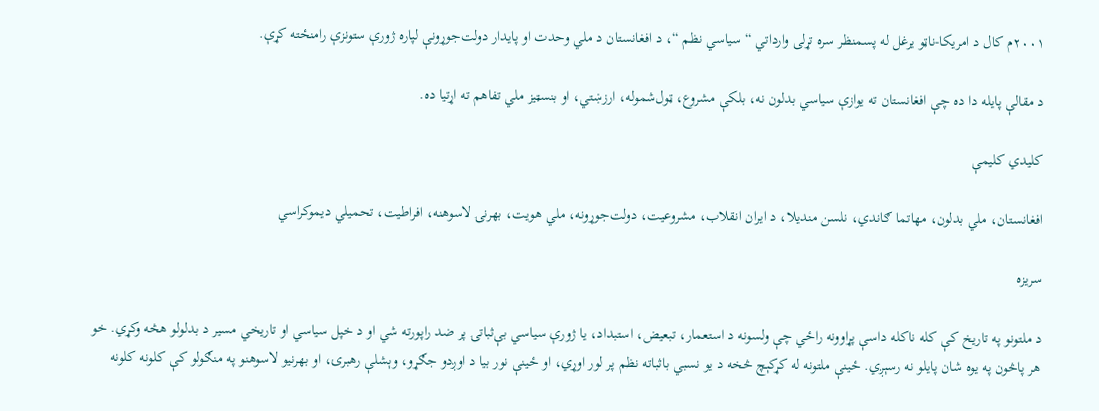۲۰۰۱م کال د امريکا-ناټو يرغل له پسمنظر سره تړلی وارداتي “ سياسي نظم “، د افغانستان د ملي وحدت او پايدار دولت‌جوړونې لپاره ژورې ستونزې رامنځته کړې.

د مقالې پايله دا ده چې افغانستان ته يوازې سياسي بدلون نه، بلکې مشروع، ټول‌شموله، ارزښتي، او بنسټيز ملي تفاهم ته اړتيا ده.

کليدي کليمې

افغانستان، ملي بدلون، مهاتما ګاندي، نلسن منديلا، د ايران انقلاب، مشروعيت، دولت‌جوړونه، ملي هويت، بهرنۍ لاسوهنه، افراطيت، تحميلي ديموکراسي

سريزه

د ملتونو په تاريخ کې کله ناکله داسې پړاوونه راځي چې ولسونه د استعمار، تبعيض، استبداد، يا ژورې سياسي بې‌ثباتۍ پر ضد راپورته شي او د خپل سياسي او تاريخي مسير د بدلولو هڅه وکړي. خو هر پاڅون په يوه شان پايلو نه رسېږي. ځينې ملتونه له کړکېچ څخه د يو نسبي باثباته نظم پر لور اوړي، او ځينې نور بيا د اوږدو جګړو، وېشلې رهبرۍ، او بهرنيو لاسوهنو په منګولو کې کلونه کلونه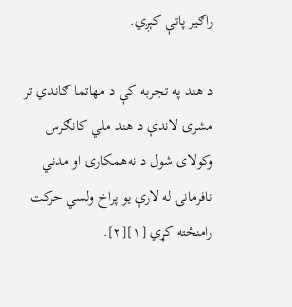راګير پاتې کېږي.

د هند په تجربه کې د مهاتما ګاندي تر مشرۍ لاندې د هند ملي کانګرس وکولای شول د نه‌همکارۍ او مدني نافرمانۍ له لارې يو پراخ ولسي حرکت رامنځته کړي [۱][۲].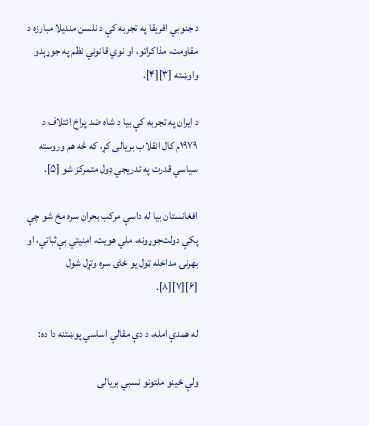د جنوبي افريقا په تجربه کې د نلسن منديلا مبارزه د مقاومت، مذاکراتو، او نوي قانوني نظم په جوړېدو واوښته [۳][۴].

د ايران په تجربه کې بيا د شاه ضد پراخ ائتلاف د ۱۹۷۹م کال انقلاب بريالی کړ، که څه هم وروسته سياسي قدرت په تدريجي ډول متمرکز شو [۵].

افغانستان بيا له داسې مرکب بحران سره مخ شو چې پکې دولت‌جوړونه، ملي هويت، امنيتي بې‌ثباتي، او بهرنۍ مداخله ټول يو ځای سره وتړل شول [۶][۷][۸].

له همدې امله، د دې مقالې اساسي پوښتنه دا ده:

ولې ځينو ملتونو نسبي بريالی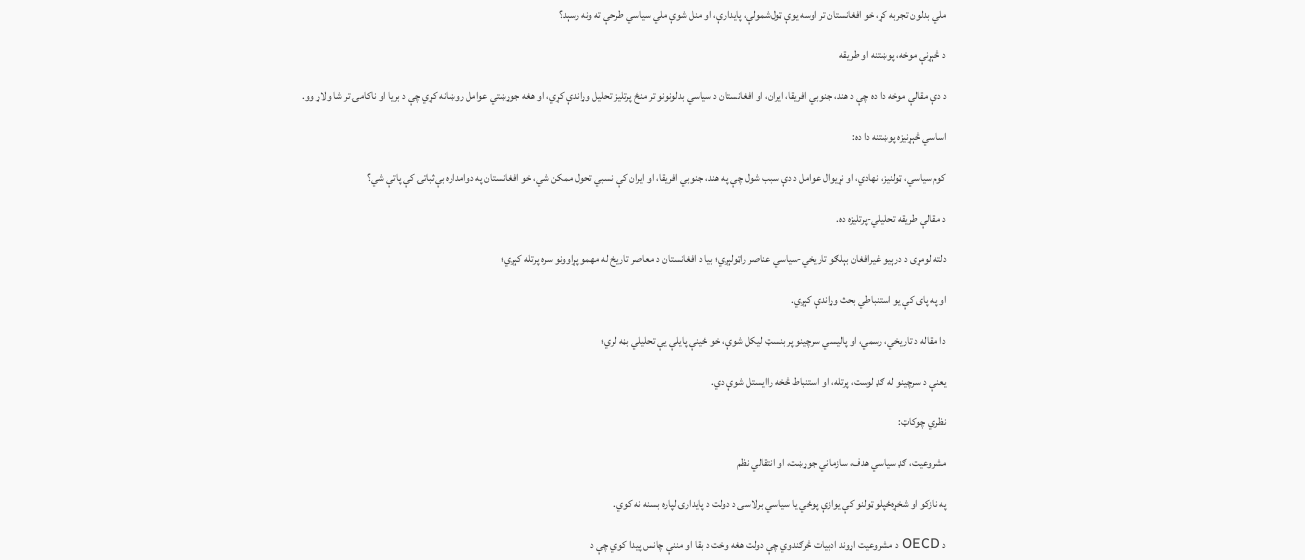ملي بدلون تجربه کړ، خو افغانستان تر اوسه يوې ټول‌شمولې، پايدارې، او منل شوې ملي سياسي طرحې ته ونه رسېد؟

د څېړنې موخه، پوښتنه او طريقه

د دې مقالې موخه دا ده چې د هند، جنوبي افريقا، ايران، او افغانستان د سياسي بدلونونو تر منځ پرتليز تحليل وړاندې کړي، او هغه جوړښتي عوامل روښانه کړي چې د بريا او ناکامۍ تر شا ولاړ وو.

اساسي څېړنيزه پوښتنه دا ده:

کوم سياسي، ټولنيز، نهادي، او نړيوال عوامل د دې سبب شول چې په هند، جنوبي افريقا، او ايران کې نسبي تحول ممکن شي، خو افغانستان په دوامداره بې‌ثباتۍ کې پاتې شي؟

د مقالې طريقه تحليلي-پرتليزه ده.

دلته لومړی د درېيو غيرافغان بېلګو تاريخي-سياسي عناصر راټولېږي؛ بيا د افغانستان د معاصر تاريخ له مهمو پړاوونو سره پرتله کېږي؛

او په پای کې يو استنباطي بحث وړاندې کېږي.

دا مقاله د تاريخي، رسمي، او پاليسي سرچينو پر بنسټ ليکل شوې، خو ځينې پايلې يې تحليلي بڼه لري؛

يعنې د سرچينو له ګډ لوست، پرتله، او استنباط څخه راايستل شوې دي.

نظري چوکاټ:

مشروعيت، ګډ سياسي هدف، سازماني جوړښت، او انتقالي نظم

په نازکو او شخړه‌ځپلو ټولنو کې يوازې پوځي يا سياسي برلاسی د دولت د پايدارۍ لپاره بسنه نه کوي.

د OECD د مشروعيت اړوند ادبيات څرګندوي چې دولت هغه وخت د بقا او مننې چانس پيدا کوي چې د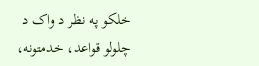خلکو په نظر د واک د چلولو قواعد، خدمتونه،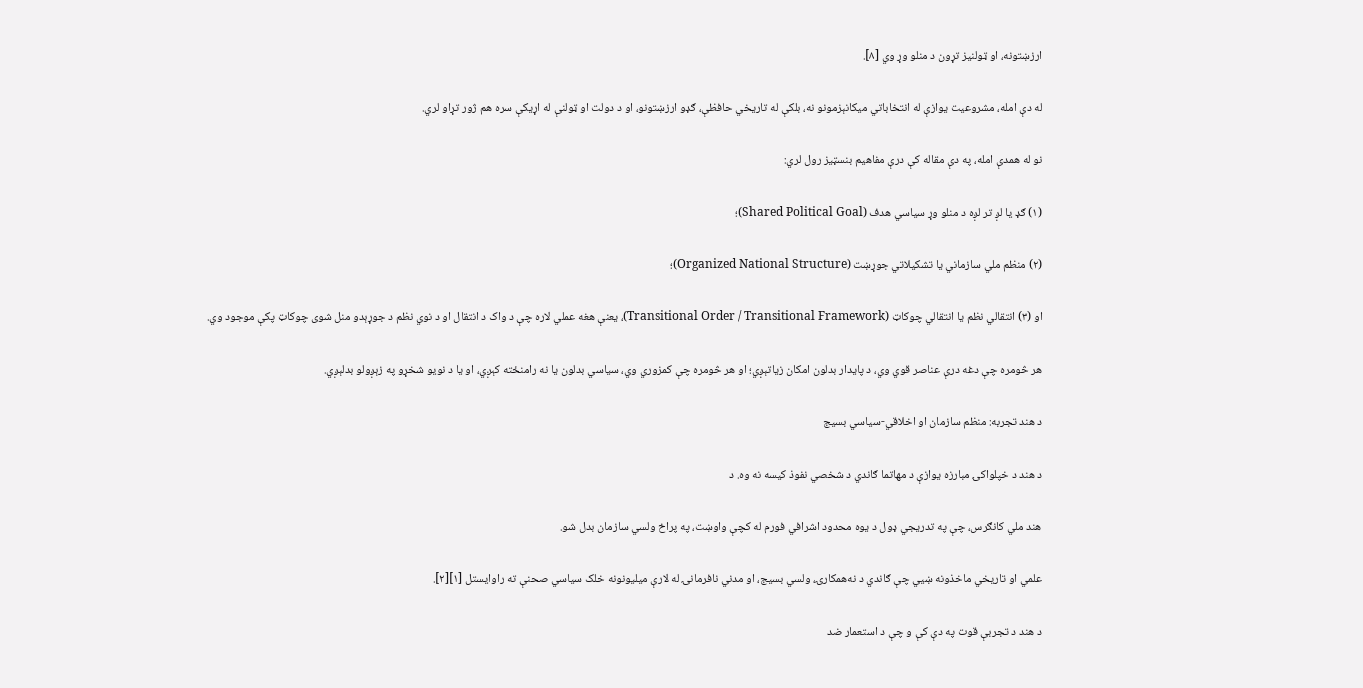ارزښتونه، او ټولنيز تړون د منلو وړ وي [۸].

له دې امله، مشروعيت يوازې له انتخاباتي ميکانېزمونو نه، بلکې له تاريخي حافظې، ګډو ارزښتونو، او د دولت او ټولنې له اړيکې سره هم ژور تړاو لري.

نو له همدې امله، په دې مقاله کې درې مفاهيم بنسټيز رول لري:

(۱) ګډ يا لږ تر لږه د منلو وړ سياسي هدف (Shared Political Goal)؛

(۲) منظم ملي سازماني يا تشکيلاتي جوړښت (Organized National Structure)؛

او (۳) انتقالي نظم يا انتقالي چوکاټ (Transitional Order / Transitional Framework)، يعنې هغه عملي لاره چې د واک د انتقال او د نوي نظم د جوړېدو منل شوی چوکاټ پکې موجود وي.

هر څومره چې دغه درې عناصر قوي وي، د پايدار بدلون امکان زياتېږي؛ او هر څومره چې کمزوري وي، سياسي بدلون يا نه رامنځته کېږي، او يا د نويو شخړو په زېږولو بدلېږي.

د هند تجربه: منظم سازمان او اخلاقي-سياسي بسيج

د هند د خپلواکۍ مبارزه يوازې د مهاتما ګاندي د شخصي نفوذ کيسه نه وه. د

هند ملي کانګرس، چې په تدريجي ډول د يوه محدود اشرافي فورم له کچې واوښت، په پراخ ولسي سازمان بدل شو.

علمي او تاريخي ماخذونه ښيي چې ګاندي د نه‌همکارۍ، ولسي بسيج، او مدني نافرمانۍ له لارې ميليونونه خلک سياسي صحنې ته راوايستل [۱][۲].

د هند د تجربې قوت په دې کې و چې د استعمار ضد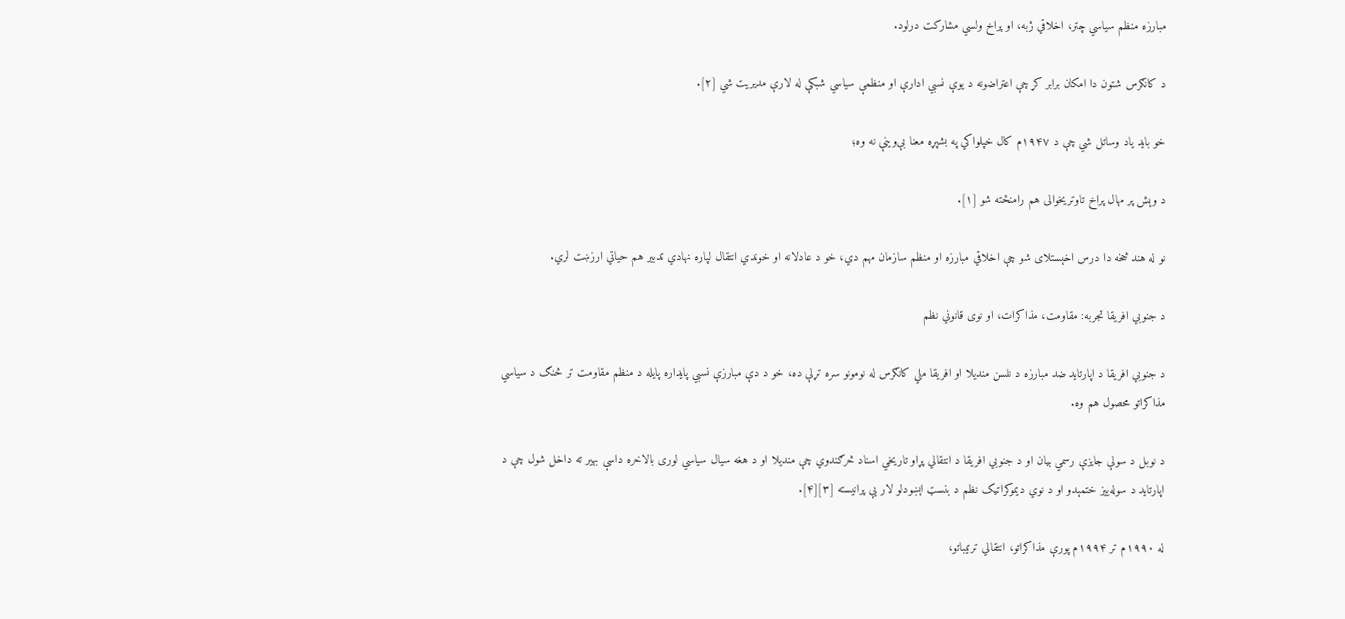مبارزه منظم سياسي چتر، اخلاقي ژبه، او پراخ ولسي مشارکت درلود.

د کانګرس شتون دا امکان برابر کړ چې اعتراضونه د يوې نسبي ادارې او منظمې سياسي شبکې له لارې مديريت شي [۲].

خو بايد ياد وساتل شي چې د ۱۹۴۷م کال خپلواکي په بشپړه معنا بې‌وينې نه وه؛

د وېش پر مهال پراخ تاوتريخوالی هم رامنځته شو [۱].

نو له هند څخه دا درس اخېستلای شو چې اخلاقي مبارزه او منظم سازمان مهم دي، خو د عادلانه او خوندي انتقال لپاره نهادي تدبير هم حياتي ارزښت لري.

د جنوبي افريقا تجربه: مقاومت، مذاکرات، او نوی قانوني نظم

د جنوبي افريقا د اپارتايد ضد مبارزه د نلسن منديلا او افريقا ملي کانګرس له نومونو سره تړلې ده، خو د دې مبارزې نسبي پايداره پايله د منظم مقاومت تر څنګ د سياسي مذاکراتو محصول هم وه.

د نوبل د سولې جايزې رسمي بيان او د جنوبي افريقا د انتقالي پړاو تاريخي اسناد څرګندوي چې منديلا او د هغه سيال سياسي لوری بالاخره داسې بهير ته داخل شول چې د اپارتايد د سوله‌ييز ختمېدو او د نوي ديموکراتيک نظم د بنسټ اېښودلو لار يې پرانيسته [۳][۴].

له ۱۹۹۰م تر ۱۹۹۴م پورې مذاکراتو، انتقالي ترتيباتو،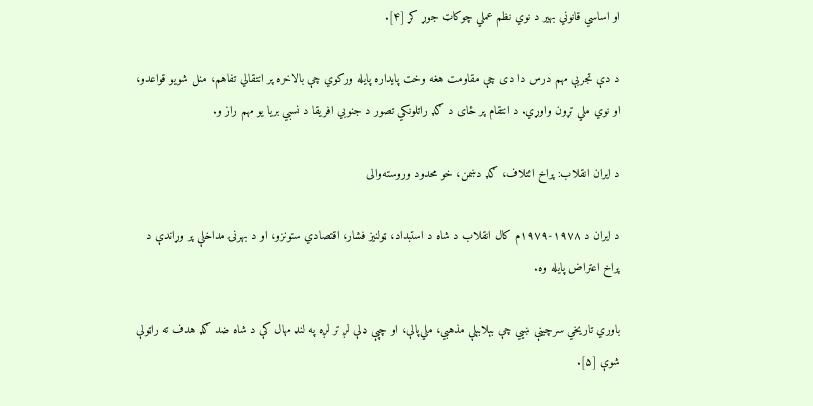او اساسي قانوني بهير د نوي نظم عملي چوکاټ جوړ کړ [۴].

د دې تجربې مهم درس دا دی چې مقاومت هغه وخت پايداره پايله ورکوي چې بالاخره پر انتقالي تفاهم، منل شويو قواعدو، او نوي ملي تړون واوړي. د انتقام پر ځای د ګډ راتلونکي تصور د جنوبي افريقا د نسبي بريا يو مهم راز و.

د ايران انقلاب: پراخ ائتلاف، ګډ دښمن، خو محدود وروسته‌والی

د ايران د ۱۹۷۸-۱۹۷۹م کال انقلاب د شاه د استبداد، ټولنيز فشار، اقتصادي ستونزو، او د بهرنۍ مداخلې پر وړاندې د پراخ اعتراض پايله وه.

باوري تاريخي سرچينې ښيي چې بېلابېلې مذهبي، ملي‌پالې، او چپې ډلې لږ تر لږه په لنډ مهال کې د شاه ضد ګډ هدف ته راټولې شوې [۵].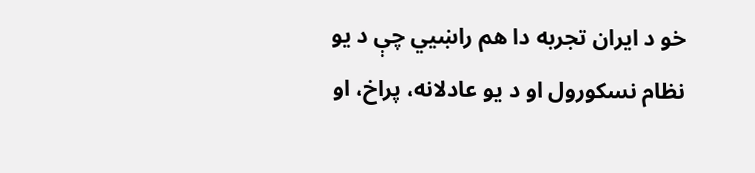خو د ايران تجربه دا هم راښيي چې د يو نظام نسکورول او د يو عادلانه، پراخ، او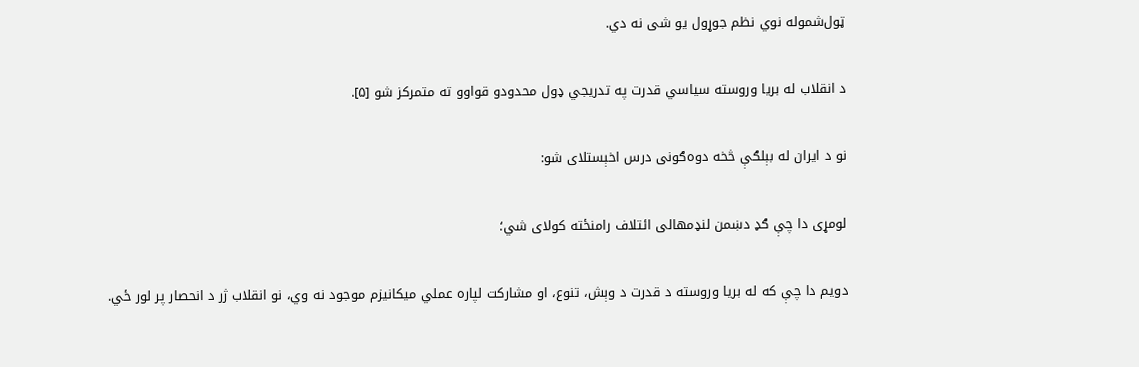ټول‌شموله نوي نظم جوړول يو شی نه دي.

د انقلاب له بريا وروسته سياسي قدرت په تدريجي ډول محدودو قواوو ته متمرکز شو [۵].

نو د ايران له بېلګې څخه دوه‌ګونی درس اخېستلای شو:

لومړی دا چې ګډ دښمن لنډمهالی ائتلاف رامنځته کولای شي؛

دويم دا چې که له بريا وروسته د قدرت د وېش، تنوع، او مشارکت لپاره عملي ميکانيزم موجود نه وي، نو انقلاب ژر د انحصار پر لور ځي.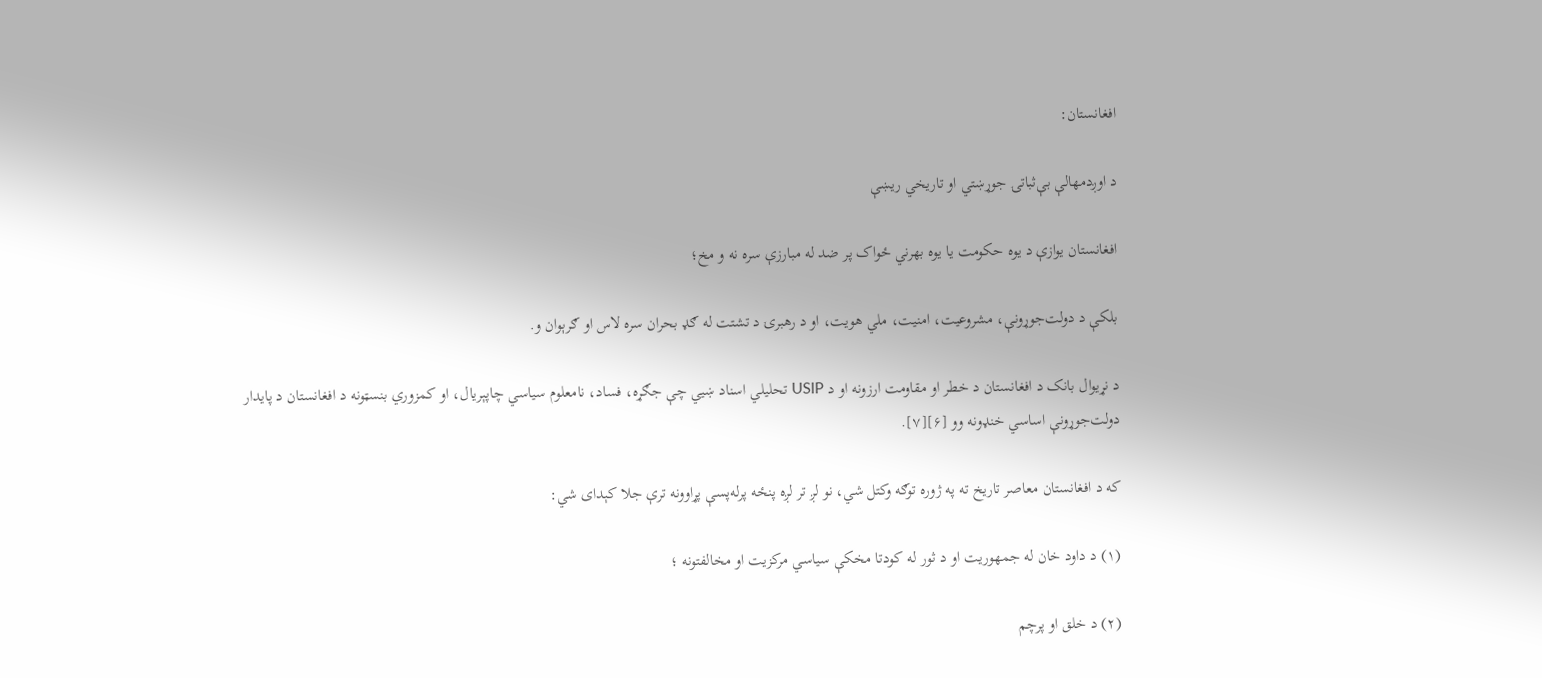افغانستان:

د اوږدمهالې بې‌ثباتۍ جوړښتي او تاريخي ريښې

افغانستان يوازې د يوه حکومت يا يوه بهرني ځواک پر ضد له مبارزې سره نه و مخ؛

بلکې د دولت‌جوړونې، مشروعيت، امنيت، ملي هويت، او د رهبرۍ د تشتت له ګډ بحران سره لاس او ګرېوان و.

د نړيوال بانک د افغانستان د خطر او مقاومت ارزونه او د USIP تحليلي اسناد ښيي چې جګړه، فساد، نامعلوم سياسي چاپېريال، او کمزوري بنسټونه د افغانستان د پايدار دولت‌جوړونې اساسي خنډونه وو [۶][۷].

که د افغانستان معاصر تاريخ ته په ژوره توګه وکتل شي، نو لږ تر لږه پنځه پرله‌پسې پړاوونه ترې جلا کېدای شي:

(۱) د داود خان له جمهوريت او د ثور له کودتا مخکې سياسي مرکزيت او مخالفتونه ؛

(۲) د خلق او پرچم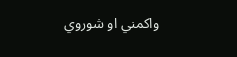واکمني او شوروي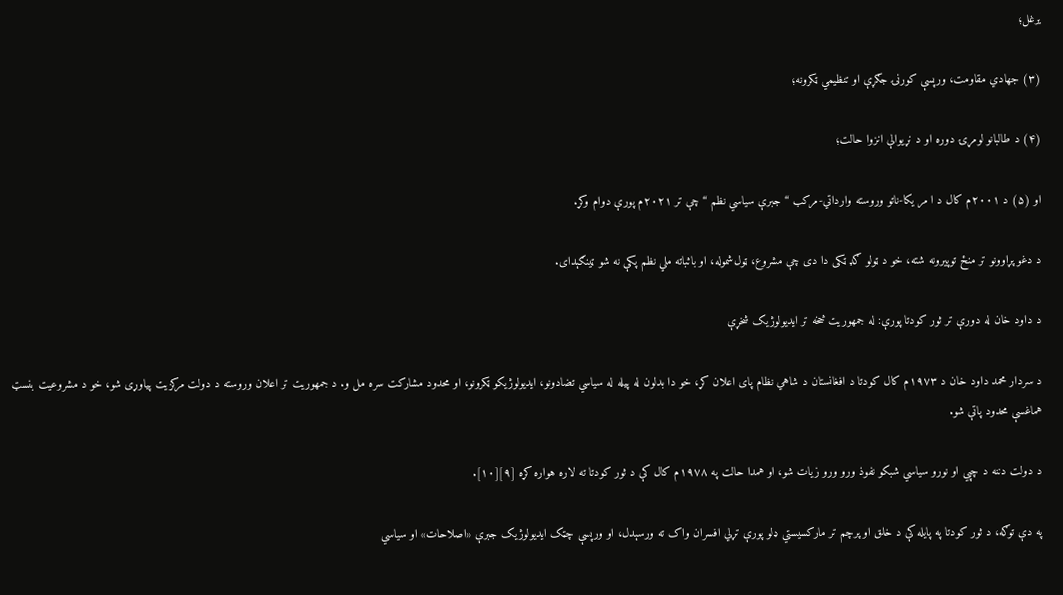يرغل؛

(۳) جهادي مقاومت، ورپسې کورنۍ جګړې او تنظيمي ټکرونه؛

(۴) د طالبانو لومړۍ دوره او د نړيوالې انزوا حالت؛

او (۵) د ۲۰۰۱م کال د ا مر یکا-ناتو وروسته وارداتي-مرکب “ جبرې سياسي نظم “ چې تر ۲۰۲۱م پورې دوام وکړ.

د دغو پړاوونو تر منځ توپيرونه شته، خو د ټولو ګډ ټکی دا دی چې مشروع، ټول‌شموله، او باثباته ملي نظم پکې نه شو ټينګېدای.

د داود خان له دورې تر ثور کودتا پورې: له جمهوريت څخه تر ايديولوژيک شخړې

د سردار محمد داود خان د ۱۹۷۳م کال کودتا د افغانستان د شاهي نظام پای اعلان کړ، خو دا بدلون له پيله له سياسي تضادونو، ايديولوژيکو ټکرونو، او محدود مشارکت سره مل و. د جمهوريت تر اعلان وروسته د دولت مرکزيت پياوړی شو، خو د مشروعيت بنسټ هماغسې محدود پاتې شو.

د دولت دننه د چپي او نورو سياسي شبکو نفوذ ورو ورو زيات شو، او همدا حالت په ۱۹۷۸م کال کې د ثور کودتا ته لاره هواره کړه [۹][۱۰].

په دې توګه، د ثور کودتا په پايله کې د خلق او پرچم تر مارکسيستي ډلو پورې تړلي افسران واک ته ورسېدل، او ورپسې چټک ايديولوژيک جبرې «اصلاحات» او سياسي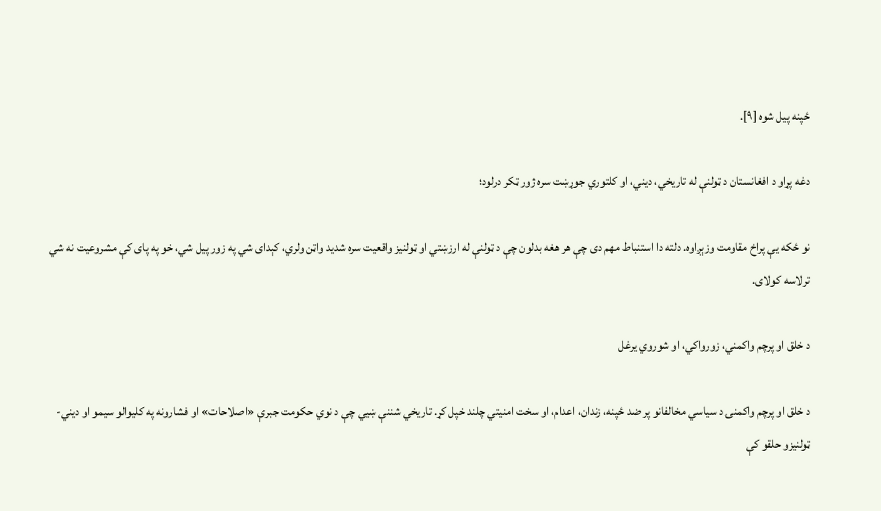ځپنه پيل شوه [۹].

دغه پړاو د افغانستان د ټولنې له تاريخي، ديني، او کلتوري جوړښت سره ژور ټکر درلود؛

نو ځکه يې پراخ مقاومت وزېږاوه. دلته دا استنباط مهم دی چې هر هغه بدلون چې د ټولنې له ارزښتي او ټولنيز واقعيت سره شديد واټن ولري، کېدای شي په زور پيل شي، خو په پای کې مشروعيت نه شي ترلاسه کولای.

د خلق او پرچم واکمني، زورواکي، او شوروي يرغل

د خلق او پرچم واکمنۍ د سياسي مخالفانو پر ضد ځپنه، زندان، اعدام، او سخت امنيتي چلند خپل کړ. تاريخي شننې ښيي چې د نوي حکومت جبرې «اصلاحات» او فشارونه په کليوالو سيمو او ديني-ټولنيزو حلقو کې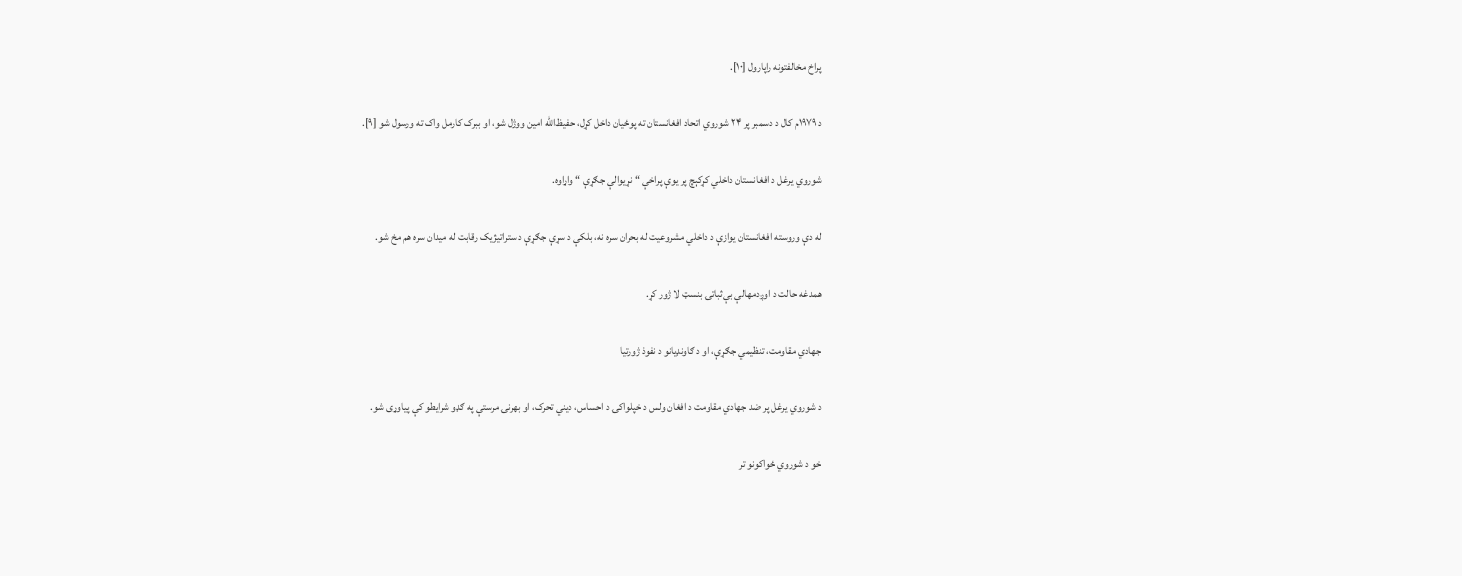پراخ مخالفتونه راپارول [۱۰].

د ۱۹۷۹م کال د دسمبر پر ۲۴ شوروي اتحاد افغانستان ته پوځيان داخل کړل، حفيظ‌الله امين ووژل شو، او ببرک کارمل واک ته ورسول شو [۹].

شوروي يرغل د افغانستان داخلي کړکېچ پر يوې پراخې “ نړيوالې جګړې “ واړاوه.

له دې وروسته افغانستان يوازې د داخلي مشروعيت له بحران سره نه، بلکې د سړې جګړې د ستراتيژيک رقابت له ميدان سره هم مخ شو.

همدغه حالت د اوږدمهالې بې‌ثباتۍ بنسټ لا ژور کړ.

جهادي مقاومت، تنظيمي جګړې، او د ګاونډيانو د نفوذ ژورتيا

د شوروي يرغل پر ضد جهادي مقاومت د افغان ولس د خپلواکۍ د احساس، ديني تحرک، او بهرنۍ مرستې په ګډو شرايطو کې پياوړی شو.

خو د شوروي ځواکونو تر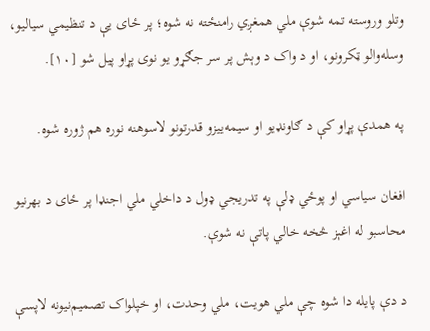وتلو وروسته تمه شوې ملي همغږي رامنځته نه شوه؛ پر ځای يې د تنظيمي سياليو، وسله‌والو ټکرونو، او د واک د وېش پر سر جګړو يو نوی پړاو پيل شو [۱۰].

په همدې پړاو کې د ګاونډيو او سيمه‌ييزو قدرتونو لاسوهنه نوره هم ژوره شوه.

افغان سياسي او پوځي ډلې په تدريجي ډول د داخلي ملي اجنډا پر ځای د بهرنيو محاسبو له اغېز څخه خالي پاتې نه شوې.

د دې پايله دا شوه چې ملي هويت، ملي وحدت، او خپلواک تصميم‌نيونه لاپسې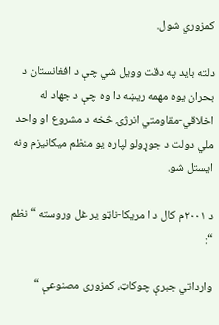کمزوري شول.

دلته بايد په دقت وويل شي چې د افغانستان د بحران يوه مهمه ريښه دا وه چې د جهاد له اخلاقي-مقاومتي انرژۍ څخه د مشروع او واحد ملي دولت د جوړولو لپاره يو منظم ميکانيزم ونه ايستل شو.

د ۲۰۰۱م کال د ا مریکا-ناټو یر غل وروسته “ نظم “:

وارداتي جبرې چوکاټ، کمزوری مصنوعې “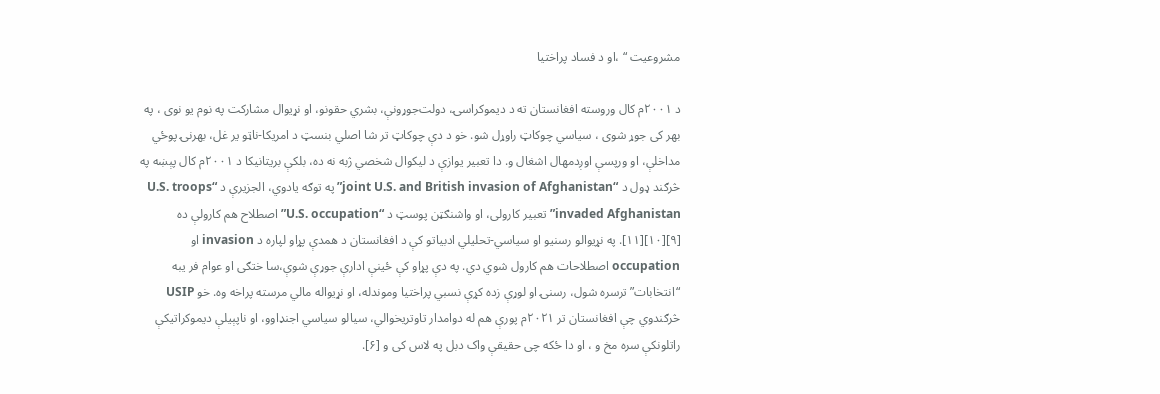مشروعيت “ ،او د فساد پراختيا

د ۲۰۰۱م کال وروسته افغانستان ته د ديموکراسۍ، دولت‌جوړونې، بشري حقونو، او نړيوال مشارکت په نوم يو نوی ، په بهر کی جوړ شوی ، سياسي چوکاټ راوړل شو. خو د دې چوکاټ تر شا اصلي بنسټ د امريکا-ناټو یر غل، بهرنۍ پوځي مداخلې، او ورپسې اوږدمهال اشغال و. دا تعبير يوازې د ليکوال شخصي ژبه نه ده، بلکې بريتانیکا د ۲۰۰۱م کال پېښه په څرګند ډول د “joint U.S. and British invasion of Afghanistan” په توګه يادوي، الجزيرې د “U.S. troops invaded Afghanistan” تعبير کارولی، او واشنګټن پوسټ د “U.S. occupation” اصطلاح هم کارولې ده [۹][۱۰][۱۱]. په نړيوالو رسنيو او سياسي-تحليلي ادبياتو کې د افغانستان د همدې پړاو لپاره د invasion او occupation اصطلاحات هم کارول شوي دي. په دې پړاو کې ځينې ادارې جوړې شوې،سا ختګی او عوام فر یبه “انتخابات” ترسره شول، رسنۍ او لوړې زده کړې نسبي پراختيا وموندله، او نړيواله مالي مرسته پراخه وه. خو USIP څرګندوي چې افغانستان تر ۲۰۲۱م پورې هم له دوامدار تاوتريخوالي، سيالو سياسي اجنډاوو، او ناپېيلې ديموکراتيکې راتلونکې سره مخ و ، او دا ځکه چی حقیقې واک دبل په لاس کی و [۶].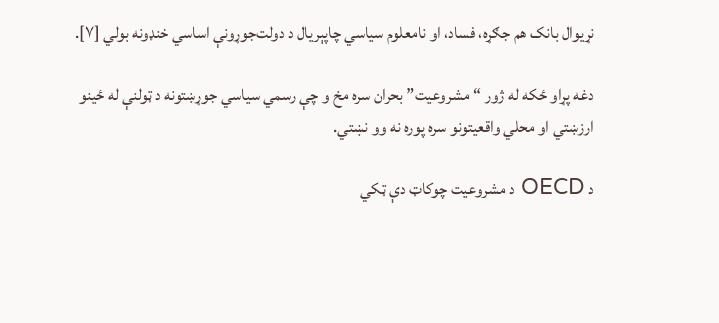نړيوال بانک هم جګړه، فساد، او نامعلوم سياسي چاپېريال د دولت‌جوړونې اساسي خنډونه بولي [۷].

دغه پړاو ځکه له ژور “مشروعيت” بحران سره مخ و چې رسمي سياسي جوړښتونه د ټولنې له ځينو ارزښتي او محلي واقعيتونو سره پوره نه وو نښتي.

د OECD د مشروعيت چوکاټ دې ټکي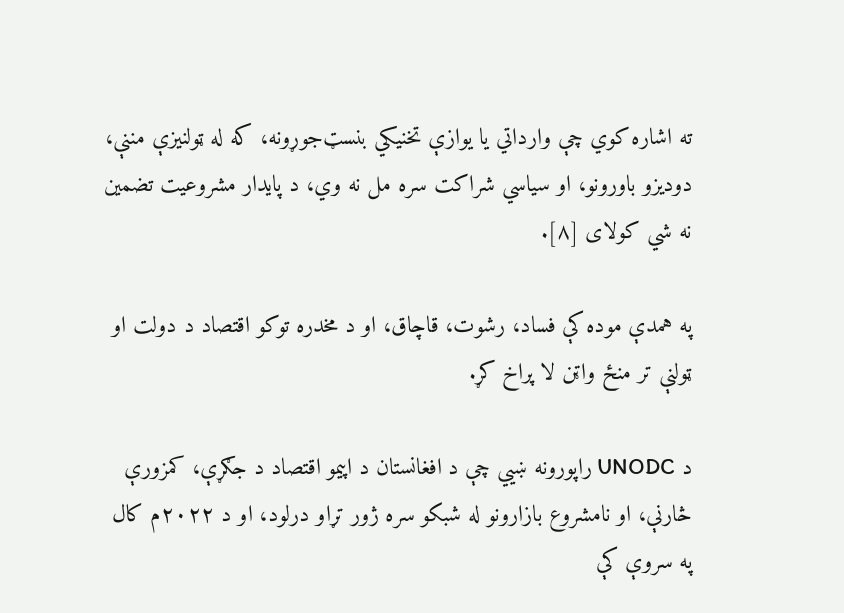ته اشاره کوي چې وارداتي يا يوازې تخنيکي بنسټ‌جوړونه، که له ټولنيزې مننې، دوديزو باورونو، او سياسي شراکت سره مل نه وي، د پايدار مشروعيت تضمين نه شي کولای [۸].

په همدې موده کې فساد، رشوت، قاچاق، او د مخدره توکو اقتصاد د دولت او ټولنې تر منځ واټن لا پراخ کړ.

د UNODC راپورونه ښيي چې د افغانستان د اپيمو اقتصاد د جګړې، کمزورې څارنې، او نامشروع بازارونو له شبکو سره ژور تړاو درلود، او د ۲۰۲۲م کال په سروې کې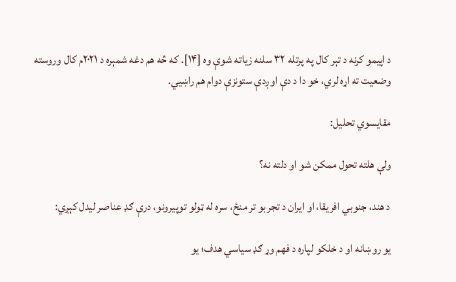د اپيمو کرنه د تېر کال په پرتله ۳۲ سلنه زياته شوې وه [۱۴]. که څه هم دغه شمېره د ۲۰۲۱م کال وروسته وضعيت ته اړه لري، خو دا د دې اوږدې ستونزې دوام هم راښيي.

مقايسوي تحليل:

ولې هلته تحول ممکن شو او دلته نه؟

د هند، جنوبي افريقا، او ايران د تجربو تر منځ، سره له ټولو توپيرونو، درې ګډ عناصر ليدل کېږي:

يو روښانه او د خلکو لپاره د فهم وړ ګډ سياسي هدف؛ يو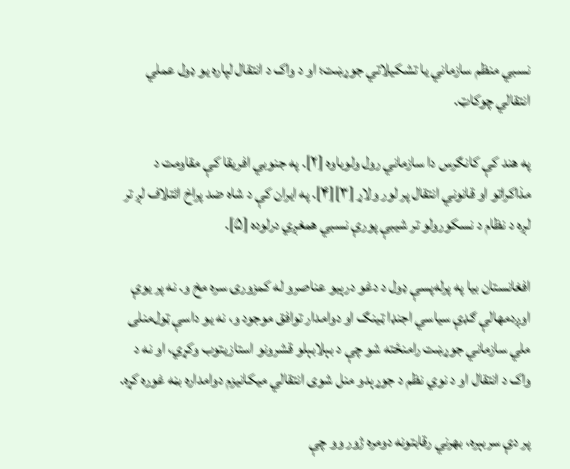نسبي منظم سازماني يا تشکيلاتي جوړښت؛ او د واک د انتقال لپاره يو ډول عملي انتقالي چوکاټ.

په هند کې کانګرس دا سازماني رول ولوباوه [۲]. په جنوبي افريقا کې مقاومت د مذاکراتو او قانوني انتقال پر لور ولاړ [۳][۴]. په ايران کې د شاه ضد پراخ ائتلاف لږ تر لږه د نظام د نسکورولو تر شيبې پورې نسبي همغږي درلوده [۵].

افغانستان بيا په پرله‌پسې ډول د دغو درېيو عناصرو له کمزورۍ سره مخ و. نه پر يوې اوږدمهالې ګډې سياسي اجنډا ټينګ او دوامدار توافق موجود و، نه يو داسې ټول‌منلی ملي سازماني جوړښت رامنځته شو چې د بېلابېلو قشرونو استازيتوب وکړي، او نه د واک د انتقال او د نوي نظم د جوړېدو منل شوی انتقالي ميکانيزم دوامداره بڼه غوره کړه.

پر دې سربېره، بهرني رقابتونه دومره ژور وو چې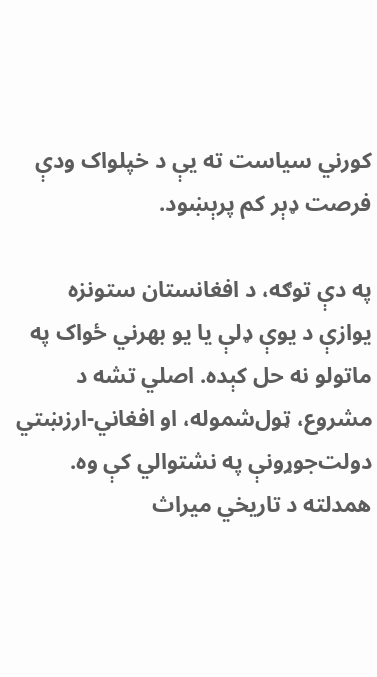کورني سياست ته يې د خپلواک ودې فرصت ډېر کم پرېښود.

په دې توګه، د افغانستان ستونزه يوازې د يوې ډلې يا يو بهرني ځواک په ماتولو نه حل کېده. اصلي تشه د مشروع، ټول‌شموله، او افغاني-ارزښتي دولت‌جوړونې په نشتوالي کې وه. همدلته د تاريخي ميراث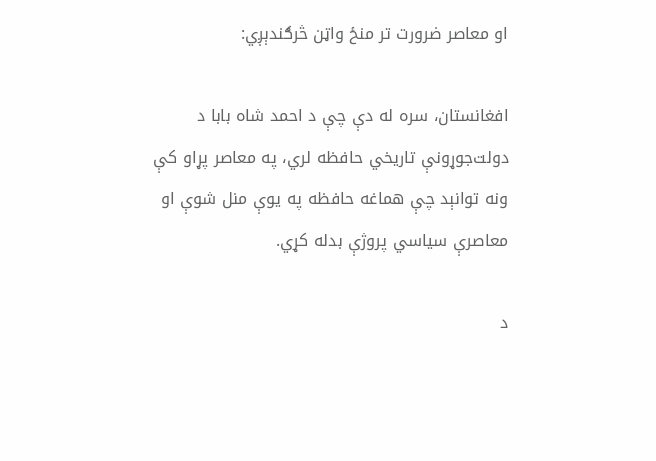او معاصر ضرورت تر منځ واټن څرګندېږي:

افغانستان، سره له دې چې د احمد شاه بابا د دولت‌جوړونې تاريخي حافظه لري، په معاصر پړاو کې ونه توانېد چې هماغه حافظه په يوې منل شوې او معاصرې سياسي پروژې بدله کړي.

د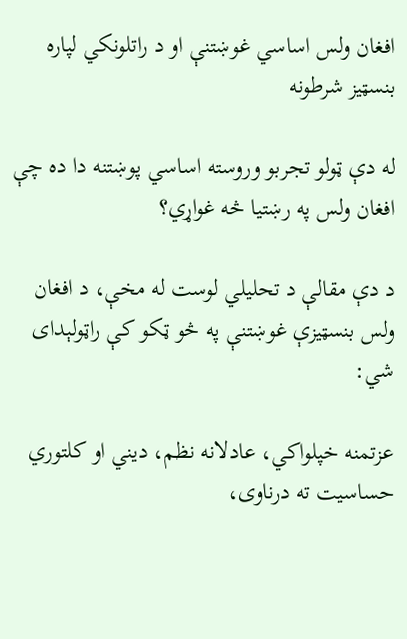افغان ولس اساسي غوښتنې او د راتلونکي لپاره بنسټيز شرطونه

له دې ټولو تجربو وروسته اساسي پوښتنه دا ده چې افغان ولس په رښتيا څه غواړي؟

د دې مقالې د تحليلي لوست له مخې، د افغان ولس بنسټيزې غوښتنې په څو ټکو کې راټولېدای شي:

عزتمنه خپلواکي، عادلانه نظم، ديني او کلتوري حساسيت ته درناوی،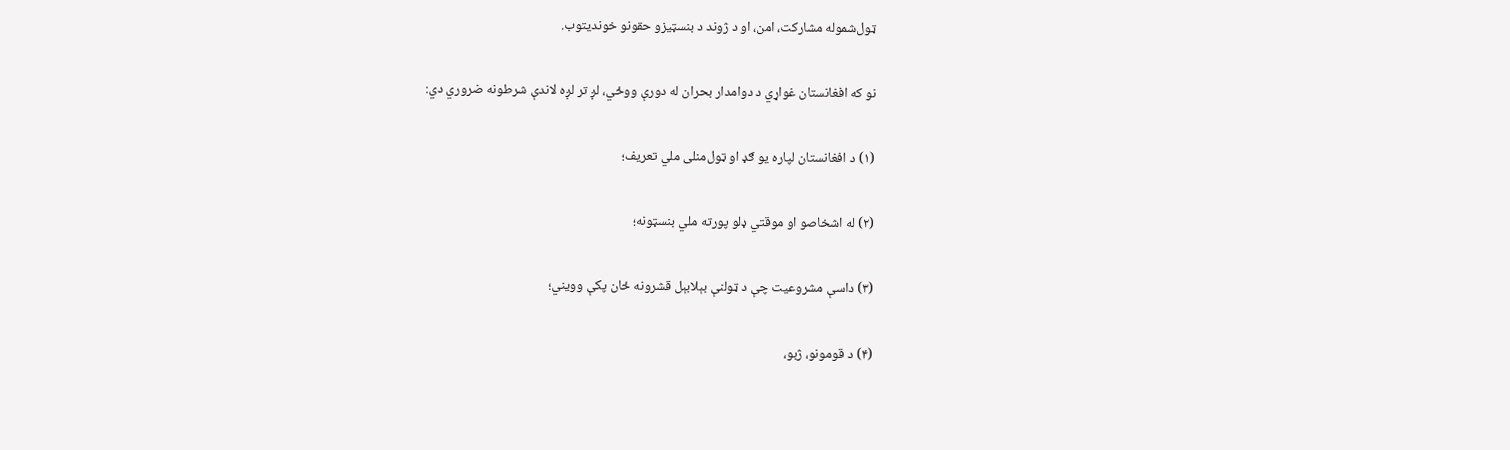ټول‌شموله مشارکت، امن، او د ژوند د بنسټيزو حقونو خونديتوب.

نو که افغانستان غواړي د دوامدار بحران له دورې ووځي، لږ تر لږه لاندې شرطونه ضروري دي:

(۱) د افغانستان لپاره يو ګډ او ټول‌منلی ملي تعريف؛

(۲) له اشخاصو او موقتي ډلو پورته ملي بنسټونه؛

(۳) داسې مشروعيت چې د ټولنې بېلابېل قشرونه ځان پکې وويني؛

(۴) د قومونو، ژبو،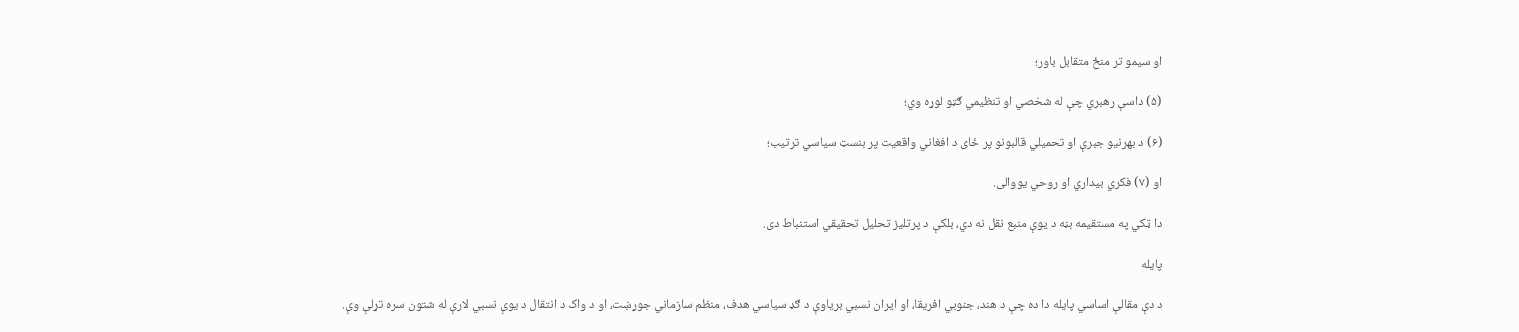او سيمو تر منځ متقابل باور؛

(۵) داسې رهبري چې له شخصي او تنظيمي ګټو لوړه وي؛

(۶) د بهرنيو جبرې او تحميلي قالبونو پر ځای د افغاني واقعيت پر بنسټ سياسي ترتيب؛

او (۷) فکري بيداري او روحي يووالی.

دا ټکي په مستقيمه بڼه د يوې منبع نقل نه دي، بلکې د پرتليز تحليل تحقيقي استنباط دی.

پايله

د دې مقالې اساسي پايله دا ده چې د هند، جنوبي افريقا، او ايران نسبي برياوې د ګډ سياسي هدف، منظم سازماني جوړښت، او د واک د انتقال د يوې نسبي لارې له شتون سره تړلې وې.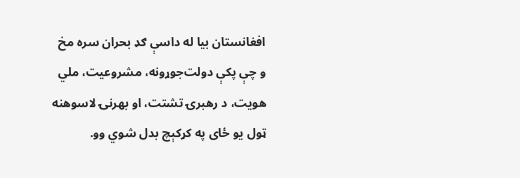افغانستان بيا له داسې ګډ بحران سره مخ و چې پکې دولت‌جوړونه، مشروعيت، ملي هويت، د رهبرۍ تشتت، او بهرنۍ لاسوهنه ټول يو ځای په کړکېچ بدل شوي وو.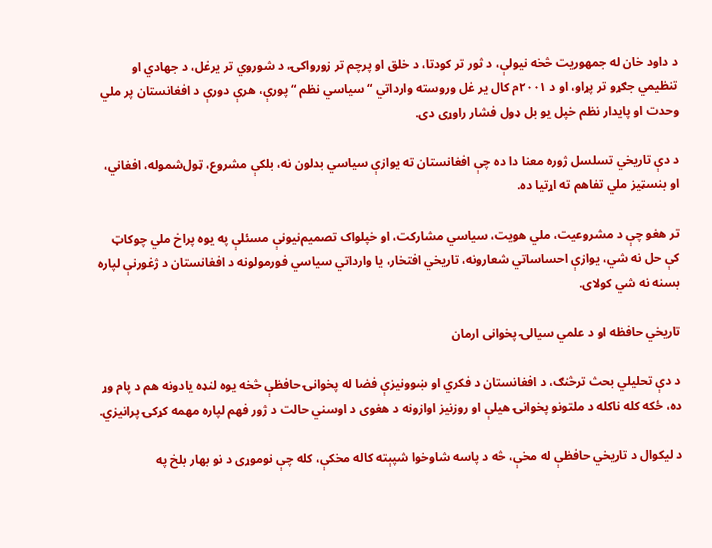د داود خان له جمهوريت څخه نيولې، د ثور تر کودتا، د خلق او پرچم تر زورواکۍ، د شوروي تر يرغل، د جهادي او تنظيمي جګړو تر پړاو، او د ۲۰۰۱م کال یر غل وروسته وارداتي “ سياسي نظم “ پورې، هرې دورې د افغانستان پر ملي وحدت او پايدار نظم خپل يو بل ډول فشار راوړی دی.

د دې تاريخي تسلسل ژوره معنا دا ده چې افغانستان ته يوازې سياسي بدلون نه، بلکې مشروع، ټول‌شموله، افغاني، او بنسټيز ملي تفاهم ته اړتيا ده.

تر هغو چې د مشروعيت، ملي هويت، سياسي مشارکت، او خپلواک تصميم‌نيونې مسئلې په يوه پراخ ملي چوکاټ کې حل نه شي، يوازې احساساتي شعارونه، تاريخي افتخار، يا وارداتي سياسي فورمولونه د افغانستان د ژغورنې لپاره بسنه نه شي کولای.

تاریخي حافظه او د علمي سیالۍ پخوانی ارمان

د دې تحليلي بحث ترڅنګ، د افغانستان د فکري او ښوونيزې فضا له پخوانۍ حافظې څخه يوه لنډه يادونه هم د پام وړ ده، ځکه کله ناکله د ملتونو پخوانۍ هيلې او روزنيز اوازونه د هغوی د اوسني حالت د ژور فهم لپاره مهمه کړکۍ پرانيزي.

د ليکوال د تاريخي حافظې له مخې، څه د پاسه شاوخوا شپېته کاله مخکې، کله چې نوموړی د نو بهار بلخ په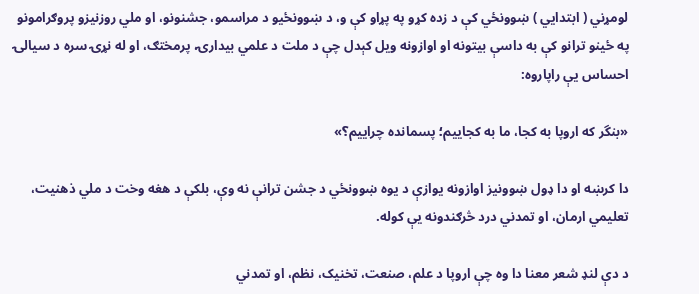لومړني ( ابتدايي ) ښوونځي کې د زده کړو په پړاو کې و، د ښوونځيو د مراسمو، جشنونو، او ملي روزنيزو پروګرامونو په ځينو ترانو کې به داسې بيتونه او اوازونه ويل کېدل چې د ملت د علمي بيدارۍ، پرمختګ، او له نړۍ سره د سيالۍ احساس يې راپاروه:

«بنگر که اروپا به کجا، ما به کجاییم؛ پسمانده چراییم؟»

دا کرښه او دا ډول ښوونيز اوازونه يوازې د يوه ښوونځي د جشن ترانې نه وې، بلکې د هغه وخت د ملي ذهنيت، تعليمي ارمان، او تمدني درد څرګندونه يې کوله.

د دې لنډ شعر معنا دا وه چې اروپا د علم، صنعت، تخنيک، نظم، او تمدني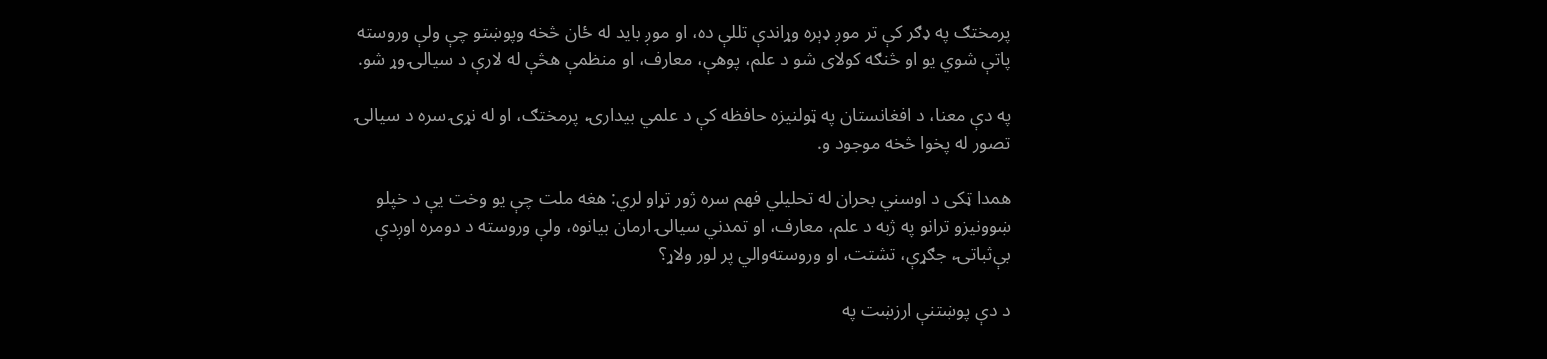پرمختګ په ډګر کې تر موږ ډېره وړاندې تللې ده، او موږ بايد له ځان څخه وپوښتو چې ولې وروسته پاتې شوي يو او څنګه کولای شو د علم، پوهې، معارف، او منظمې هڅې له لارې د سيالۍ وړ شو.

په دې معنا، د افغانستان په ټولنيزه حافظه کې د علمي بيدارۍ، پرمختګ، او له نړۍ سره د سيالۍ تصور له پخوا څخه موجود و.

همدا ټکی د اوسني بحران له تحليلي فهم سره ژور تړاو لري: هغه ملت چې يو وخت يې د خپلو ښوونيزو ترانو په ژبه د علم، معارف، او تمدني سيالۍ ارمان بيانوه، ولې وروسته د دومره اوږدې بې‌ثباتۍ، جګړې، تشتت، او وروسته‌والي پر لور ولاړ؟

د دې پوښتنې ارزښت په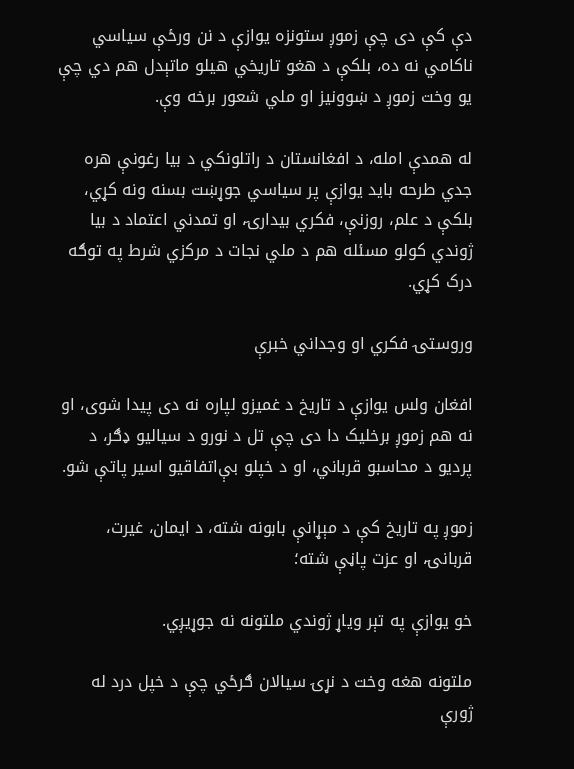دې کې دی چې زموږ ستونزه يوازې د نن ورځې سياسي ناکامي نه ده، بلکې د هغو تاريخي هيلو ماتېدل هم دي چې يو وخت زموږ د ښوونيز او ملي شعور برخه وې.

له همدې امله، د افغانستان د راتلونکي د بيا رغونې هره جدي طرحه بايد يوازې پر سياسي جوړښت بسنه ونه کړي، بلکې د علم، روزنې، فکري بيدارۍ، او تمدني اعتماد د بيا ژوندي کولو مسئله هم د ملي نجات د مرکزي شرط په توګه درک کړي.

وروستۍ فکري او وجداني خبرې

افغان ولس يوازې د تاريخ د غميزو لپاره نه دی پيدا شوی، او نه هم زموږ برخليک دا دی چې تل د نورو د سياليو ډګر، د پرديو د محاسبو قرباني، او د خپلو بې‌اتفاقيو اسير پاتې شو.

زموږ په تاريخ کې د مېړانې بابونه شته، د ايمان، غيرت، قربانۍ، او عزت پاڼې شته؛

خو يوازې په تېر وياړ ژوندي ملتونه نه جوړيږي.

ملتونه هغه وخت د نړۍ سيالان ګرځي چې د خپل درد له ژورې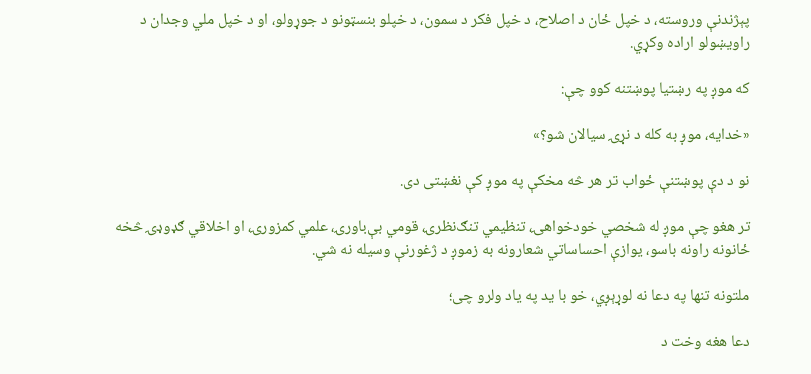پېژندنې وروسته، د خپل ځان د اصلاح، د خپل فکر د سمون، د خپلو بنسټونو د جوړولو، او د خپل ملي وجدان د راويښولو اراده وکړي.

که موږ په رښتيا پوښتنه کوو چې:

«خدایه، موږ به کله د نړۍ سيالان شو؟»

نو د دې پوښتنې ځواب تر هر څه مخکې په موږ کې نغښتی دی.

تر هغو چې موږ له شخصي خودخواهۍ، تنظيمي تنګ‌نظرۍ، قومي بې‌باورۍ، علمي کمزورۍ، او اخلاقي ګډوډۍ څخه ځانونه راونه باسو، يوازې احساساتي شعارونه به زموږ د ژغورنې وسيله نه شي.

ملتونه تنها په دعا نه لوړېږي، خو با ید په یاد ولرو چی؛

دعا هغه وخت د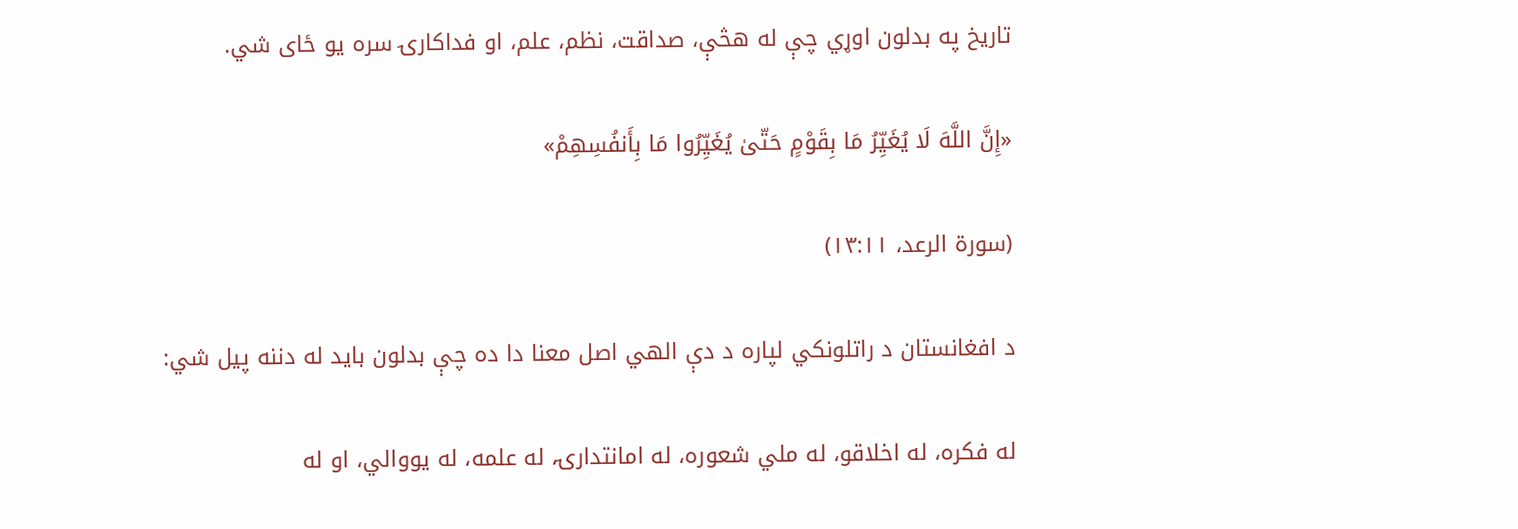تاريخ په بدلون اوړي چې له هڅې، صداقت، نظم، علم، او فداکارۍ سره يو ځای شي.

«إِنَّ اللَّهَ لَا يُغَيِّرُ مَا بِقَوْمٍ حَتّىٰ يُغَيِّرُوا مَا بِأَنفُسِهِمْ»

(سورة الرعد، ۱۳:۱۱)

د افغانستان د راتلونکي لپاره د دې الهي اصل معنا دا ده چې بدلون بايد له دننه پيل شي:

له فکره، له اخلاقو، له ملي شعوره، له امانتدارۍ، له علمه، له يووالي، او له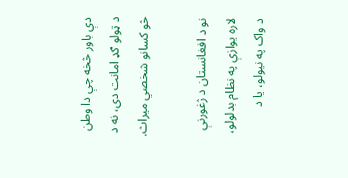دې باور څخه چې دا وطن د ټولو ګډ امانت دی، نه د څو کسانو شخصي ميراث.

نو د افغانستان د ژغورنې لاره يوازې په نظام بدلولو، د واک په نيولو، يا د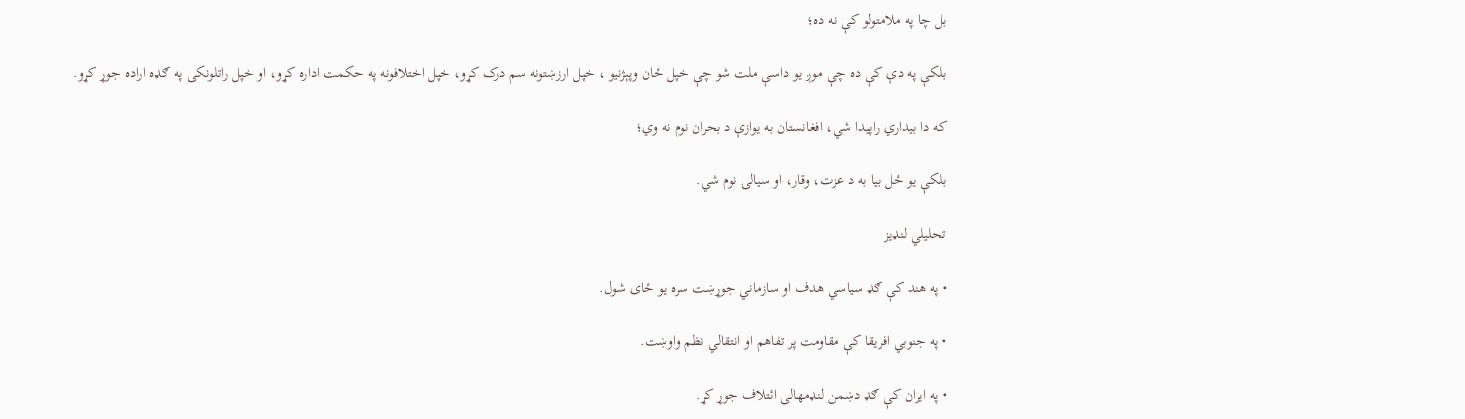بل چا په ملامتولو کې نه ده؛

بلکې په دې کې ده چې موږ يو داسې ملت شو چې خپل ځان وپېژنيو ، خپل ارزښتونه سم درک کړو، خپل اختلافونه په حکمت اداره کړو، او خپل راتلونکی په ګډه اراده جوړ کړو.

که دا بيداري راپيدا شي، افغانستان به يوازې د بحران نوم نه وي؛

بلکې يو ځل بيا به د عزت، وقار، او سيالۍ نوم شي.

تحليلي لنډيز

• په هند کې ګډ سياسي هدف او سازماني جوړښت سره يو ځای شول.

• په جنوبي افريقا کې مقاومت پر تفاهم او انتقالي نظم واوښت.

• په ايران کې ګډ دښمن لنډمهالی ائتلاف جوړ کړ.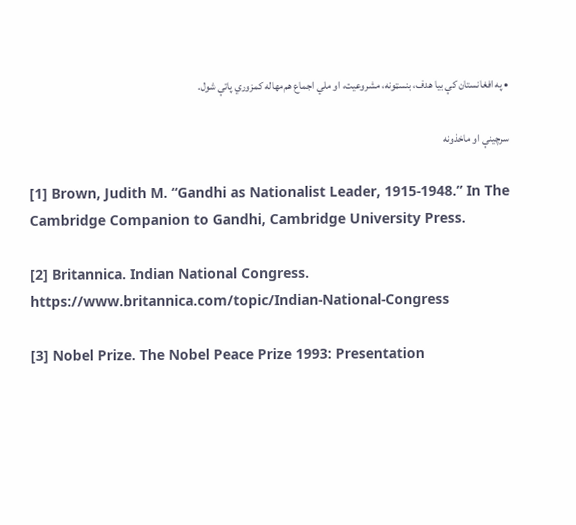• په افغانستان کې بيا هدف، بنسټونه، مشروعيت، او ملي اجماع هم‌مهاله کمزوري پاتې شول.

سرچينې او ماخذونه

[1] Brown, Judith M. “Gandhi as Nationalist Leader, 1915-1948.” In The Cambridge Companion to Gandhi, Cambridge University Press.

[2] Britannica. Indian National Congress. https://www.britannica.com/topic/Indian-National-Congress

[3] Nobel Prize. The Nobel Peace Prize 1993: Presentation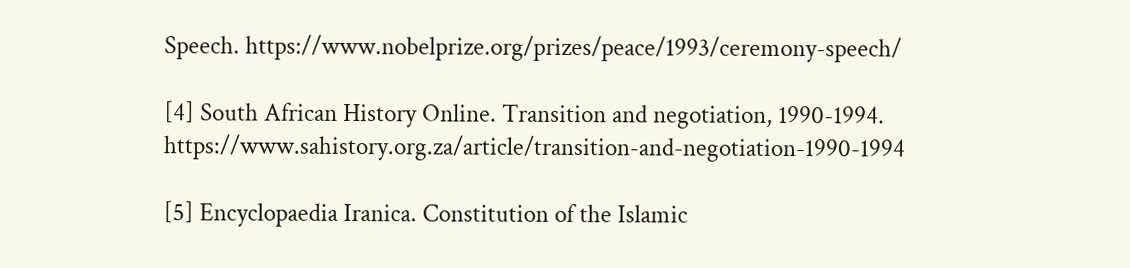Speech. https://www.nobelprize.org/prizes/peace/1993/ceremony-speech/

[4] South African History Online. Transition and negotiation, 1990-1994. https://www.sahistory.org.za/article/transition-and-negotiation-1990-1994

[5] Encyclopaedia Iranica. Constitution of the Islamic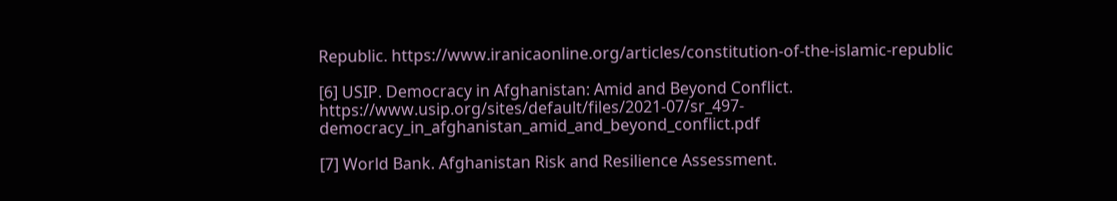Republic. https://www.iranicaonline.org/articles/constitution-of-the-islamic-republic

[6] USIP. Democracy in Afghanistan: Amid and Beyond Conflict. https://www.usip.org/sites/default/files/2021-07/sr_497-democracy_in_afghanistan_amid_and_beyond_conflict.pdf

[7] World Bank. Afghanistan Risk and Resilience Assessment.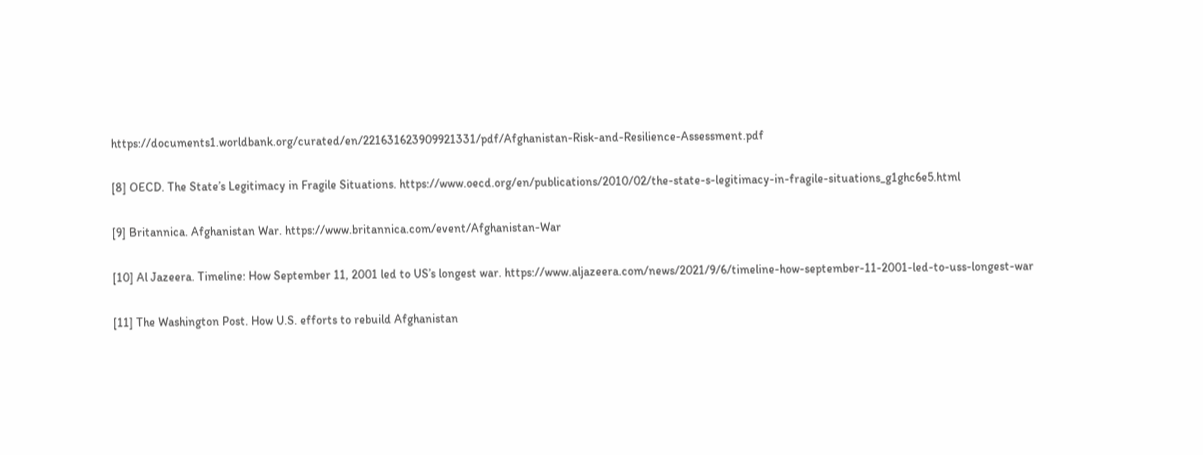https://documents1.worldbank.org/curated/en/221631623909921331/pdf/Afghanistan-Risk-and-Resilience-Assessment.pdf

[8] OECD. The State’s Legitimacy in Fragile Situations. https://www.oecd.org/en/publications/2010/02/the-state-s-legitimacy-in-fragile-situations_g1ghc6e5.html

[9] Britannica. Afghanistan War. https://www.britannica.com/event/Afghanistan-War

[10] Al Jazeera. Timeline: How September 11, 2001 led to US’s longest war. https://www.aljazeera.com/news/2021/9/6/timeline-how-september-11-2001-led-to-uss-longest-war

[11] The Washington Post. How U.S. efforts to rebuild Afghanistan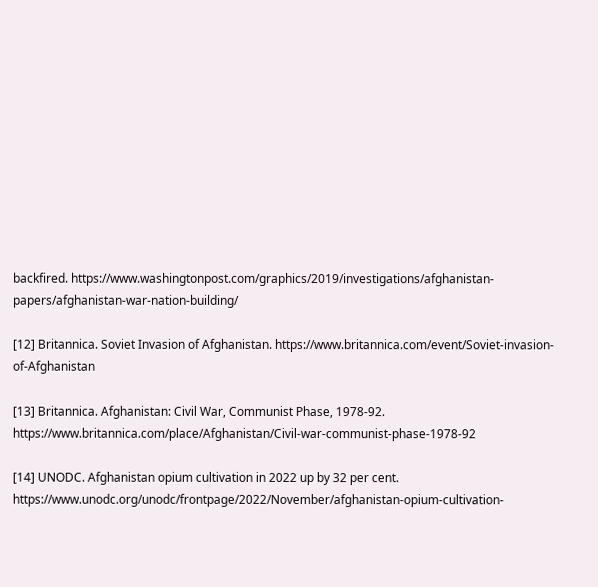backfired. https://www.washingtonpost.com/graphics/2019/investigations/afghanistan-papers/afghanistan-war-nation-building/

[12] Britannica. Soviet Invasion of Afghanistan. https://www.britannica.com/event/Soviet-invasion-of-Afghanistan

[13] Britannica. Afghanistan: Civil War, Communist Phase, 1978-92. https://www.britannica.com/place/Afghanistan/Civil-war-communist-phase-1978-92

[14] UNODC. Afghanistan opium cultivation in 2022 up by 32 per cent. https://www.unodc.org/unodc/frontpage/2022/November/afghanistan-opium-cultivation-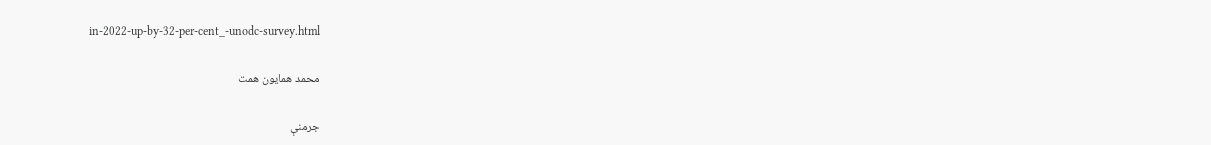in-2022-up-by-32-per-cent_-unodc-survey.html

محمد همایون همت

جرمنې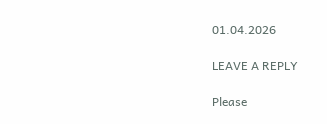01.04.2026

LEAVE A REPLY

Please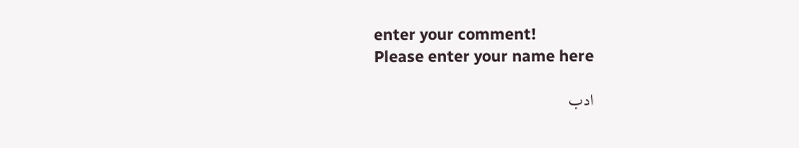enter your comment!
Please enter your name here

ادب